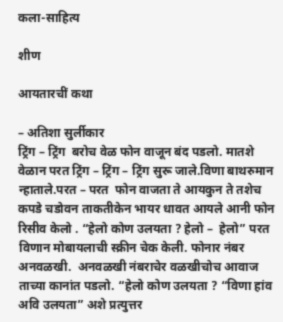कला-साहित्य

शीण

आयतारचीं कथा

– अतिशा सुर्लीकार
ट्रिंग – ट्रिंग  बरोच वेळ फोन वाजून बंद पडलो. मातशे वेळान परत ट्रिंग – ट्रिंग – ट्रिंग सुरू जाले.विणा बाथरुमान न्हाताले.परत – परत  फोन वाजता ते आयकुन ते तशेच कपडे चडोवन ताकतीकेन भायर धावत आयले आनी फोन रिसीव केलो . “हेलो कोण उलयता ? हेलो –  हेलो” परत विणान मोबायलाची स्क्रीन चेक केली. फोनार नंबर अनवळखी.  अनवळखी नंबराचेर वळखीचोच आवाज ताच्या कानांत पडलो. “हेलो कोण उलयता ? “विणा हांव अवि उलयता” अशे प्रत्युत्तर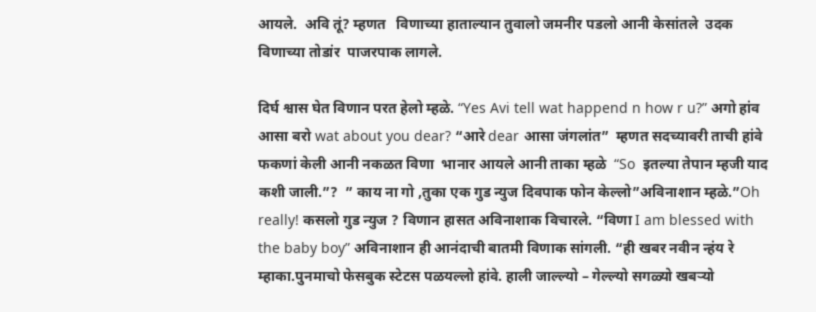आयले.  अवि तूं? म्हणत   विणाच्या हाताल्यान तुवालो जमनीर पडलो आनी केसांतले  उदक विणाच्या तोडांर  पाजरपाक लागले.

दिर्घ श्वास घेत विणान परत हेलो म्हळे. “Yes Avi tell wat happend n how r u?” अगो हांव आसा बरो wat about you dear? “आरे dear आसा जंगलांत”  म्हणत सदच्यावरी ताची हांवे फकणां केली आनी नकळत विणा  भानार आयले आनी ताका म्हळे  “So  इतल्या तेपान म्हजी याद कशी जाली.”?  ” काय ना गो ,तुका एक गुड न्युज दिवपाक फोन केल्लो”अविनाशान म्हळे.”Oh really! कसलो गुड न्युज ? विणान हासत अविनाशाक विचारले. “विणा I am blessed with the baby boy” अविनाशान ही आनंदाची बातमी विणाक सांगली. “ही खबर नवीन न्हंय रे म्हाका.पुनमाचो फेसबुक स्टेटस पळयल्लो हांवे. हाली जाल्ल्यो – गेल्ल्यो सगळ्यो खबऱ्यो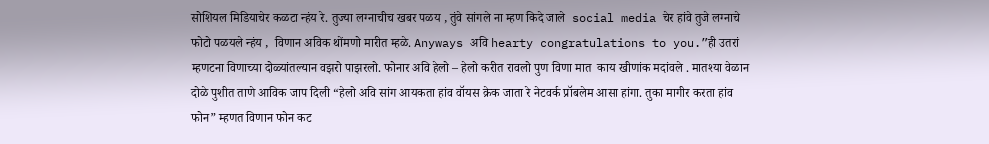सोशियल मिडियाचेर कळटा न्हंय रे. तुज्या लग्नाचीच खबर पळय , तुंवे सांगले ना म्हण किदे जाले  social media चेर हांवे तुजे लग्नाचे फोटो पळयले न्हंय ,  विणान अविक थोंमणो मारीत म्हळे. Anyways अवि hearty congratulations to you.”ही उतरां म्हणटना विणाच्या दोळ्यांतल्यान वझरो पाझरलो. फोनार अवि हेलो – हेलो करीत रावलो पुण विणा मात  काय खीणांक मदांवले . मातश्या वेळान दोळे पुशीत ताणे आविक जाप दिली “हेलो अवि सांग आयकता हांव वॉयस क्रेक जाता रे नेटवर्क प्रॉबलेम आसा हांगा. तुका मागीर करता हांव फोन” म्हणत विणान फोन कट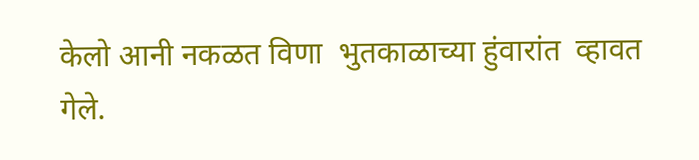केलो आनी नकळत विणा  भुतकाळाच्या हुंवारांत  व्हावत गेले.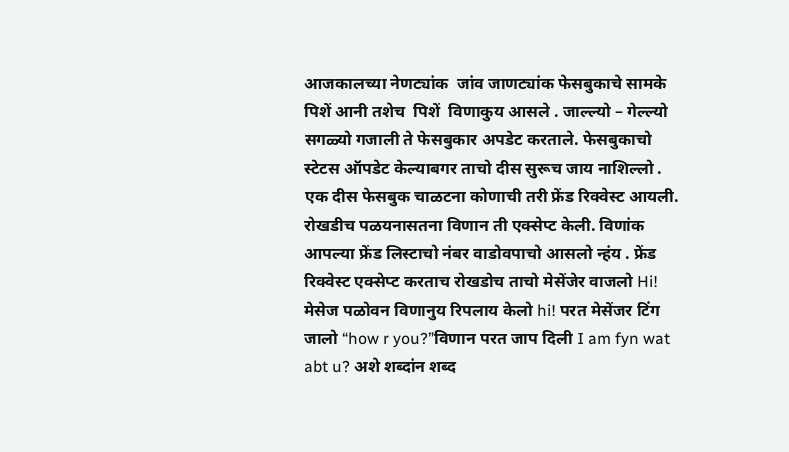आजकालच्या नेणट्यांक  जांव जाणट्यांक फेसबुकाचे सामके पिशें आनी तशेच  पिशें  विणाकुय आसले . जाल्ल्यो – गेल्ल्यो सगळ्यो गजाली ते फेसबुकार अपडेट करताले. फेसबुकाचो स्टेटस ऑपडेट केल्याबगर ताचो दीस सुरूच जाय नाशिल्लो . एक दीस फेसबुक चाळटना कोणाची तरी फ्रेंड रिक्वेस्ट आयली. रोखडीच पळयनासतना विणान ती एक्सेप्ट केली. विणांक आपल्या फ्रेंड लिस्टाचो नंबर वाडोवपाचो आसलो न्हंय . फ्रेंड रिक्वेस्ट एक्सेप्ट करताच रोखडोच ताचो मेसेंजेर वाजलो Hi! मेसेज पळोवन विणानुय रिपलाय केलो hi! परत मेसेंजर टिंग जालो “how r you?”विणान परत जाप दिली I am fyn wat abt u? अशे शब्दांन शब्द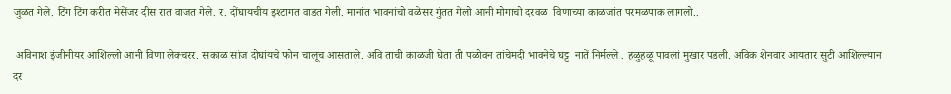जुळत गेले. टिंग टिंग करीत मेसेंजर दीस रात वाजत गेले. र. दोंघायचीय इश्टागत वाडत गेली. मानांत भावनांचो वळेसर गुंतत गेलो आनी मोगाचो दरवळ  विणाच्या काळजांत परमळपाक लागलो..

 अविनाश इंजीनीयर आशिल्लो आनी विणा लेक्चरर. सकाळ सांज दोघांयचे फोन चालूच आसताले. अवि ताची काळजी घेता ती पळोवन तांचेमदी भावनेचे घट्ट  नातें निर्मल्ले . हळुहळू पावलां मुखार पडली. अविक शेनवार आयतार सुटी आशिल्ल्यान दर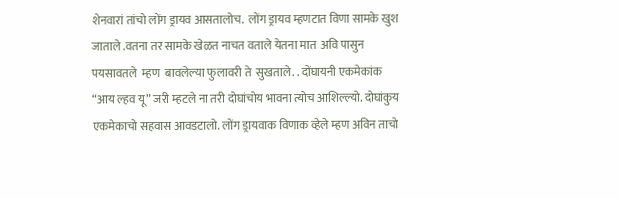शेनवारां तांचो लोंग ड्रायव आसतालोच.  लोंग ड्रायव म्हणटात विणा सामके खुश जाताले .वतना तर सामके खेळत नाचत वताले येतना मात  अवि पासुन पयसावतले  म्हण  बावलेल्या फुलावरी ते  सुखताले. . दोंघायनी एकमेकांक “आय ल्हव यू” जरी म्हटले ना तरी दोघांचोय भावना त्योच आशिल्ल्यो. दोघांकुय एकमेकाचो सहवास आवडटालो. लोंग ड्रायवाक विणाक व्हेले म्हण अविन ताचो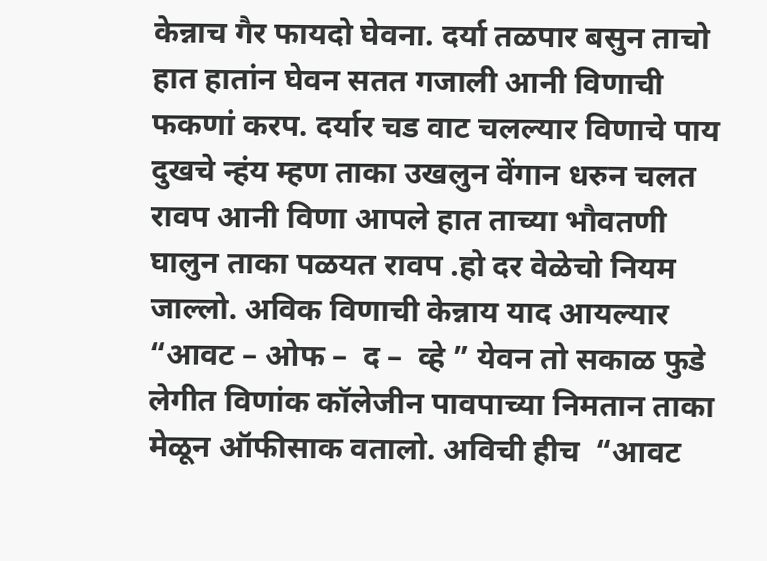केन्नाच गैर फायदो घेवना. दर्या तळपार बसुन ताचो हात हातांन घेवन सतत गजाली आनी विणाची फकणां करप. दर्यार चड वाट चलल्यार विणाचे पाय दुखचे न्हंय म्हण ताका उखलुन वेंगान धरुन चलत रावप आनी विणा आपले हात ताच्या भौवतणी घालुन ताका पळयत रावप .हो दर वेळेचो नियम जाल्लो. अविक विणाची केन्नाय याद आयल्यार  “आवट – ओफ –  द –  व्हे ” येवन तो सकाळ फुडे लेगीत विणांक कॉलेजीन पावपाच्या निमतान ताका मेळून ऑफीसाक वतालो. अविची हीच  “आवट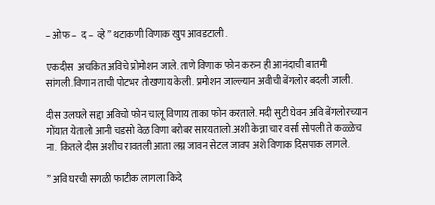– ओफ –  द –  व्हे ” थटाकणी विणाक खुप आवडटाली .

एकदीस  अचकित अविचे प्रोमोशन जाले. ताणे विणाक फोन करुन ही आनंदाची बातमी सांगली.विणान ताची पोटभर तोखणाय केली. प्रमोशन जाल्ल्यान अवीची बेंगलोर बदली जाली.

दीस उलघले सद्दा अविचो फोन चालू विणाय ताका फोन करताले. मदी सुटी घेवन अवि बेंगलोरच्यान गोंयात येतालो आनी चडसो वेळ विणा बरोबर सारयतालो.अशी केन्ना चार वर्सा सोपली ते कळ्ळेच ना.  कितले दीस अशीच रावतली आता लग्न जावन सेटल जावप अशे विणाक दिसपाक लागले.

” अवि घरची सगळी फाटीक लागला किदे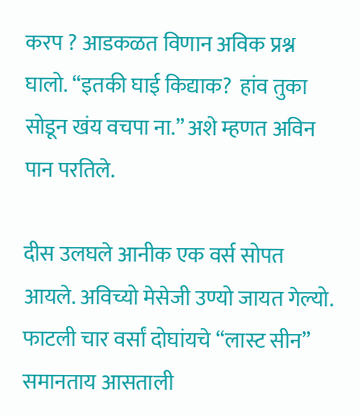करप ? आडकळत विणान अविक प्रश्न घालो. “इतकी घाई किद्याक?  हांव तुका सोडून खंय वचपा ना.” अशे म्हणत अविन पान परतिले.

दीस उलघले आनीक एक वर्स सोपत आयले. अविच्यो मेसेजी उण्यो जायत गेल्यो. फाटली चार वर्सां दोघांयचे “लास्ट सीन” समानताय आसताली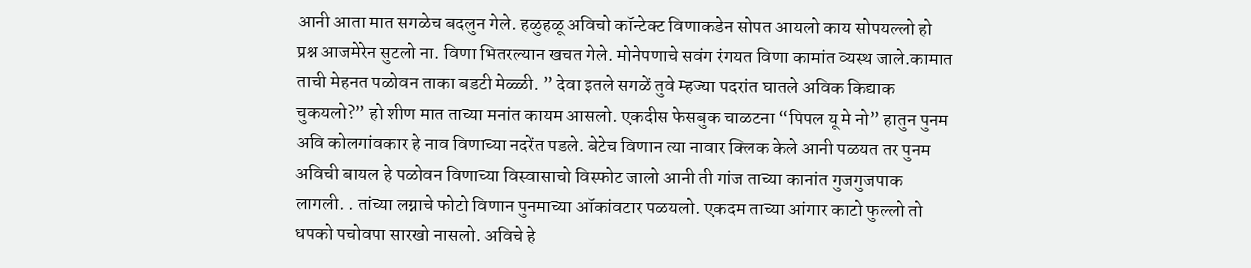आनी आता मात सगळेच बदलुन गेले. हळुहळू अविचो कॉन्टेक्ट विणाकडेन सोपत आयलो काय सोपयल्लो हो प्रश्न आजमेरेन सुटलो ना. विणा भितरल्यान खचत गेले. मोनेपणाचे सवंग रंगयत विणा कामांत व्यस्थ जाले.कामात ताची मेहनत पळोवन ताका बडटी मेळ्ळी. ” देवा इतले सगळें तुवे म्हज्या पदरांत घातले अविक किद्याक चुकयलो?” हो शीण मात ताच्या मनांत कायम आसलो. एकदीस फेसबुक चाळटना “पिपल यू मे नो” हातुन पुनम अवि कोलगांवकार हे नाव विणाच्या नदरेंत पडले. बेटेच विणान त्या नावार क्लिक केले आनी पळयत तर पुनम अविची बायल हे पळोवन विणाच्या विस्वासाचो विस्फोट जालो आनी ती गांज ताच्या कानांत गुजगुजपाक लागली. . तांच्या लग्नाचे फोटो विणान पुनमाच्या ऑकांवटार पळयलो. एकदम ताच्या आंगार काटो फुल्लो तो धपको पचोवपा सारखो नासलो. अविचे हे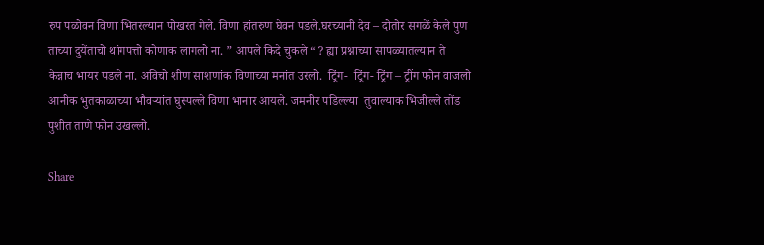रुप पळोवन विणा भितरल्यान पोखरत गेले. विणा हांतरुण घेवन पडले.घरच्यानी देव – दोतोर सगळें केले पुण ताच्या दुयेंताचो थांगपत्तो कोणाक लागलो ना. ” आपले किदे चुकले “? ह्या प्रश्नाच्या सापळ्यातल्यान ते केन्नाच भायर पडले ना. अविचो शीण साशणांक विणाच्या मनांत उरलो.  ट्रिंग-  ट्रिंग- ट्रिंग – ट्रींग फोन वाजलो आनीक भुतकाळाच्या भौवऱ्यांत घुस्पल्ले विणा भानार आयले. जमनीर पडिल्ल्या  तुवाल्याक भिजील्ले तोंड पुशीत ताणे फोन उखल्लो.

Share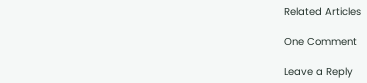Related Articles

One Comment

Leave a Reply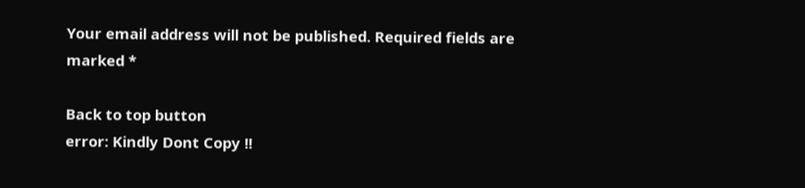Your email address will not be published. Required fields are marked *

Back to top button
error: Kindly Dont Copy !!